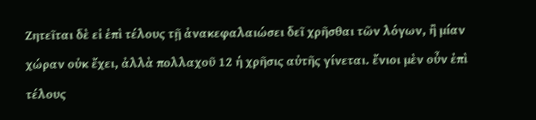Ζητεῖται δὲ εἰ ἐπὶ τέλους τῇ ἀνακεφαλαιώσει δεῖ χρῆσθαι τῶν λόγων, ἢ μίαν χώραν οὐκ ἔχει, ἀλλὰ πολλαχοῦ 12 ἡ χρῆσις αὐτῆς γίνεται. ἔνιοι μὲν οὖν ἐπὶ τέλους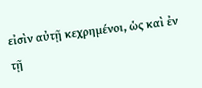εἰσὶν αὐτῇ κεχρημένοι, ὡς καὶ ἐν τῇ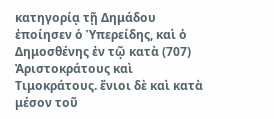κατηγορίᾳ τῇ Δημάδου ἐποίησεν ὁ Ὑπερείδης, καὶ ὁ Δημοσθένης ἐν τῷ κατὰ (707) Ἀριστοκράτους καὶ Τιμοκράτους. ἔνιοι δὲ καὶ κατὰ μέσον τοῦ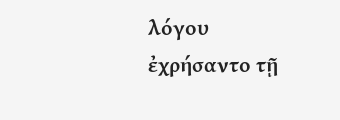λόγου ἐχρήσαντο τῇ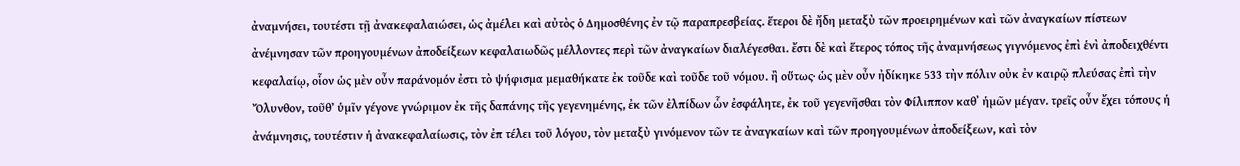ἀναμνήσει, τουτέστι τῇ ἀνακεφαλαιώσει, ὡς ἀμέλει καὶ αὐτὸς ὁ Δημοσθένης ἐν τῷ παραπρεσβείας. ἕτεροι δὲ ἤδη μεταξὺ τῶν προειρημένων καὶ τῶν ἀναγκαίων πίστεων ἀνέμνησαν τῶν προηγουμένων ἀποδείξεων κεφαλαιωδῶς μέλλοντες περὶ τῶν ἀναγκαίων διαλέγεσθαι. ἔστι δὲ καὶ ἕτερος τόπος τῆς ἀναμνήσεως γιγνόμενος ἐπὶ ἑνὶ ἀποδειχθέντι κεφαλαίῳ, οἷον ὡς μὲν οὖν παράνομόν ἐστι τὸ ψήφισμα μεμαθήκατε ἐκ τοῦδε καὶ τοῦδε τοῦ νόμου. ἢ οὕτως· ὡς μὲν οὖν ἠδίκηκε 533 τὴν πόλιν οὐκ ἐν καιρῷ πλεύσας ἐπὶ τὴν Ὄλυνθον, τοῦθʼ ὑμῖν γέγονε γνώριμον ἐκ τῆς δαπάνης τῆς γεγενημένης, ἐκ τῶν ἐλπίδων ὧν ἐσφάλητε, ἐκ τοῦ γεγενῆσθαι τὸν Φίλιππον καθ᾿ ἡμῶν μέγαν. τρεῖς οὖν ἔχει τόπους ἡ ἀνάμνησις, τουτέστιν ἡ ἀνακεφαλαίωσις, τὸν ἐπ τέλει τοῦ λόγου, τὸν μεταξὺ γινόμενον τῶν τε ἀναγκαίων καὶ τῶν προηγουμένων ἀποδείξεων, καὶ τὸν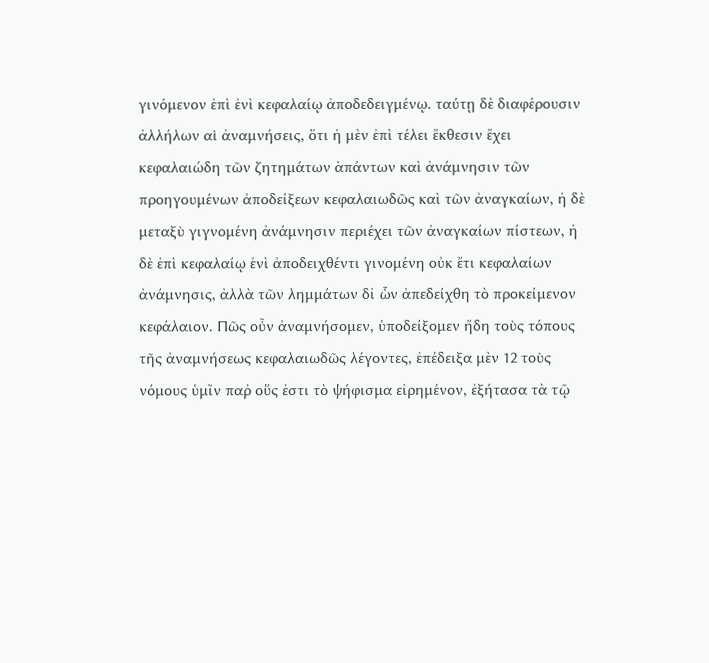γινόμενον ἐπὶ ἐνὶ κεφαλαίῳ ἀποδεδειγμένῳ. ταύτῃ δὲ διαφέρουσιν ἀλλήλων αἱ ἀναμνήσεις, ὅτι ἡ μὲν ἐπὶ τέλει ἔκθεσιν ἔχει κεφαλαιώδη τῶν ζητημάτων ἁπάντων καὶ ἀνάμνησιν τῶν προηγουμένων ἀποδείξεων κεφαλαιωδῶς καὶ τῶν ἀναγκαίων, ἡ δὲ μεταξὺ γιγνομένη ἀνάμνησιν περιέχει τῶν ἀναγκαίων πίστεων, ἡ δὲ ἐπὶ κεφαλαίῳ ἑνὶ ἀποδειχθέντι γινομένη οὐκ ἔτι κεφαλαίων ἀνάμνησις, ἀλλὰ τῶν λημμάτων δἰ ὧν ἀπεδείχθη τὸ προκείμενον κεφάλαιον. Πῶς οὖν ἀναμνήσομεν, ὑποδείξομεν ἤδη τοὺς τόπους τῆς ἀναμνήσεως κεφαλαιωδῶς λέγοντες, ἐπέδειξα μὲν 12 τοὺς νόμους ὑμῖν παῤ οὕς ἐστι τὸ ψήφισμα εἰρημένον, ἐξήτασα τὰ τῷ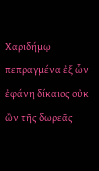Χαριδήμῳ πεπραγμένα ἐξ ὧν ἐφάνη δίκαιος οὐκ ὢν τῆς δωρεᾶς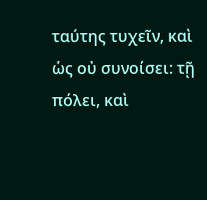ταύτης τυχεῖν, καὶ ὡς οὐ συνοίσει: τῇ πόλει, καὶ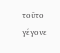τοῦτο γέγονε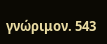γνώριμον. 543